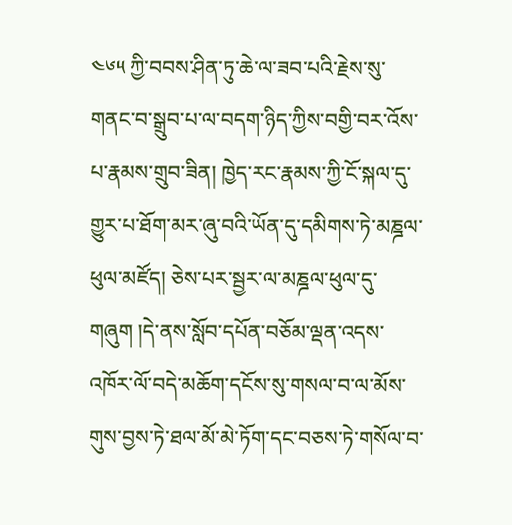༤༦༥ ཀྱི་བབས་ཤིན་ཏུ་ཆེ་ལ་ཟབ་པའི་རྗེས་སུ་གནང་བ་སྒྲུབ་པ་ལ་བདག་ཉིད་ཀྱིས་བགྱི་བར་འོས་པ་རྣམས་གྲུབ་ཟིན། ཁྱེད་རང་རྣམས་ཀྱི་ངོ་སྐལ་དུ་གྱུར་པ་ཐོག་མར་ཞུ་བའི་ཡོན་དུ་དམིགས་ཏེ་མཎྜལ་ཕུལ་མཛོད། ཅེས་པར་སྦྱར་ལ་མཎྜལ་ཕུལ་དུ་གཞུག །དེ་ནས་སློབ་དཔོན་བཅོམ་ལྡན་འདས་འཁོར་ལོ་བདེ་མཆོག་དངོས་སུ་གསལ་བ་ལ་མོས་གུས་བྱས་ཏེ་ཐལ་མོ་མེ་ཏོག་དང་བཅས་ཏེ་གསོལ་བ་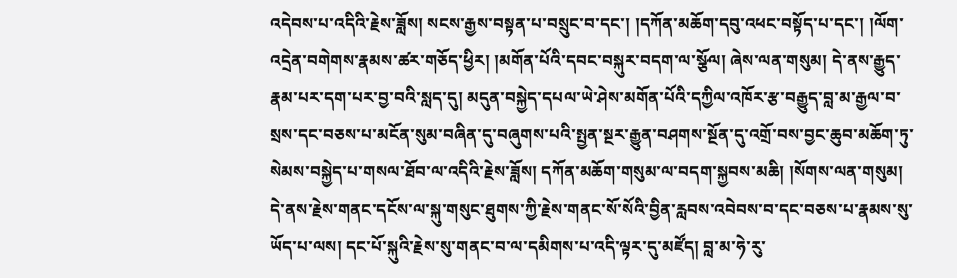འདེབས་པ་འདིའི་རྗེས་ཟློས། སངས་རྒྱས་བསྟན་པ་བསྲུང་བ་དང་། །དཀོན་མཆོག་དབུ་འཕང་བསྟོད་པ་དང་། །ལོག་འདྲེན་བགེགས་རྣམས་ཚར་གཅོད་ཕྱིར། །མགོན་པོའི་དབང་བསྐུར་བདག་ལ་སྩོལ། ཞེས་ལན་གསུམ། དེ་ནས་རྒྱུད་རྣམ་པར་དག་པར་བྱ་བའི་སླད་དུ། མདུན་བསྐྱེད་དཔལ་ཡེ་ཤེས་མགོན་པོའི་དཀྱིལ་འཁོར་རྩ་བརྒྱུད་བླ་མ་རྒྱལ་བ་སྲས་དང་བཅས་པ་མངོན་སུམ་བཞིན་དུ་བཞུགས་པའི་སྤྱན་སྔར་རྒྱུན་བཤགས་སྔོན་དུ་འགྲོ་བས་བྱང་ཆུབ་མཆོག་ཏུ་སེམས་བསྐྱེད་པ་གསལ་ཐོབ་ལ་འདིའི་རྗེས་ཟློས། དཀོན་མཆོག་གསུམ་ལ་བདག་སྐྱབས་མཆི། །སོགས་ལན་གསུམ། དེ་ནས་རྗེས་གནང་དངོས་ལ་སྐུ་གསུང་ཐུགས་ཀྱི་རྗེས་གནང་སོ་སོའི་བྱིན་རླབས་འབེབས་བ་དང་བཅས་པ་རྣམས་སུ་ཡོད་པ་ལས། དང་པོ་སྐུའི་རྗེས་སུ་གནང་བ་ལ་དམིགས་པ་འདི་ལྟར་དུ་མཛོད། བླ་མ་ཧེ་རུ་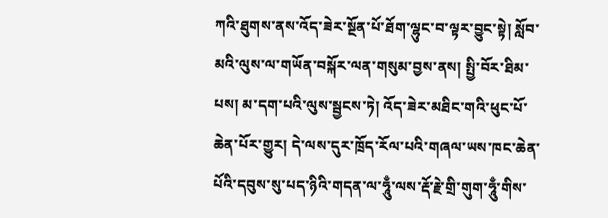ཀའི་ཐུགས་ནས་འོད་ཟེར་སྔོན་པོ་ཐོག་ལྷུང་བ་ལྟར་བྱུང་སྟེ། སློབ་མའི་ལུས་ལ་གཡོན་བསྐོར་ལན་གསུམ་བྱས་ནས། སྤྱི་བོར་ཐིམ་པས། མ་དག་པའི་ལུས་སྦྱངས་ཏེ། འོད་ཟེར་མཐིང་གའི་ཕུང་པོ་ཆེན་པོར་གྱུར། དེ་ལས་དུར་ཁྲོད་རོལ་པའི་གཞལ་ཡས་ཁང་ཆེན་པོའི་དབུས་སུ་པད་ཉིའི་གདན་ལ་ཧཱུྃ་ལས་རྡོ་རྗེ་གྲི་གུག་ཧཱུྃ་གིས་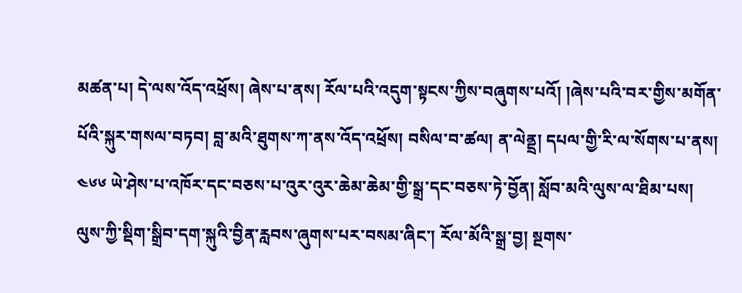མཚན་པ། དེ་ལས་འོད་འཕྲོས། ཞེས་པ་ནས། རོལ་པའི་འདུག་སྟངས་ཀྱིས་བཞུགས་པའོ། །ཞེས་པའི་བར་གྱིས་མགོན་པོའི་སྐུར་གསལ་བཏབ། བླ་མའི་ཐུགས་ཀ་ནས་འོད་འཕྲོས། བསིལ་བ་ཚལ། ན་ལེནྡྲ། དཔལ་གྱི་རི་ལ་སོགས་པ་ནས།
༤༦༦ ཡེ་ཤེས་པ་འཁོར་དང་བཅས་པ་འུར་འུར་ཆེམ་ཆེམ་གྱི་སྒྲ་དང་བཅས་ཏེ་བྱོན། སློབ་མའི་ལུས་ལ་ཐིམ་པས། ལུས་ཀྱི་སྡིག་སྒྲིབ་དག་སྐུའི་བྱིན་རླབས་ཞུགས་པར་བསམ་ཞིང་། རོལ་མོའི་སྒྲ་བྱ། སྔགས་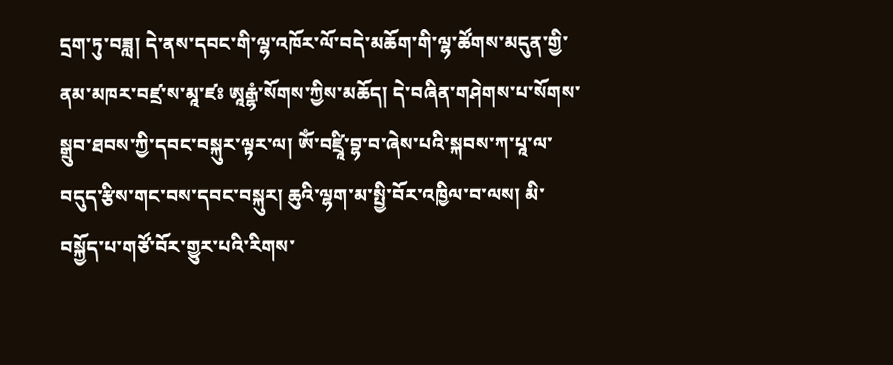དྲག་ཏུ་བཟླ། དེ་ནས་དབང་གི་ལྷ་འཁོར་ལོ་བདེ་མཆོག་གི་ལྷ་ཚོགས་མདུན་གྱི་ནམ་མཁར་བཛྲ་ས་མཱ་ཛཿ ཨཱརྒྷཾ་སོགས་ཀྱིས་མཆོད། དེ་བཞིན་གཤེགས་པ་སོགས་སྒྲུབ་ཐབས་ཀྱི་དབང་བསྐུར་ལྟར་ལ། ༀ་བཛྲཱི་བྷ་བ་ཞེས་པའི་སྐབས་ཀ་པཱ་ལ་བདུད་རྩིས་གང་བས་དབང་བསྐུར། ཆུའི་ལྷག་མ་སྤྱི་བོར་འཁྱིལ་བ་ལས། མི་བསྐྱོད་པ་གཙོ་བོར་གྱུར་པའི་རིགས་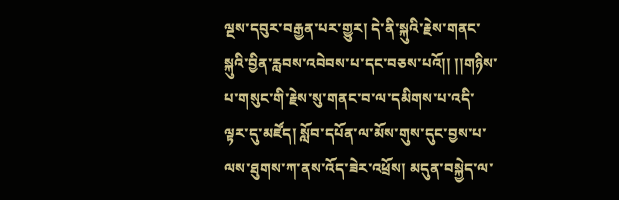ལྔས་དབུར་བརྒྱན་པར་གྱུར། དེ་ནི་སྐུའི་རྗེས་གནང་སྐུའི་བྱིན་རླབས་འབེབས་པ་དང་བཅས་པའོ།། །།གཉིས་པ་གསུང་གི་རྗེས་སུ་གནང་བ་ལ་དམིགས་པ་འདི་ལྟར་དུ་མཛོད། སློབ་དཔོན་ལ་མོས་གུས་དུང་བྱས་པ་ལས་ཐུགས་ཀ་ནས་འོད་ཟེར་འཕྲོས། མདུན་བསྐྱེད་ལ་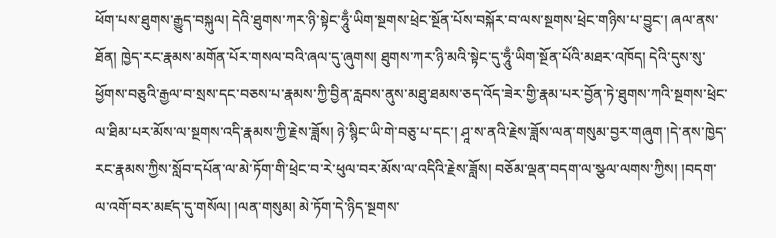ཕོག་པས་ཐུགས་རྒྱུད་བསྐུལ། དེའི་ཐུགས་ཀར་ཉི་སྟེང་ཧཱུྃ་ཡིག་སྔགས་ཕྲེང་སྔོན་པོས་བསྐོར་བ་ལས་སྔགས་ཕྲེང་གཉིས་པ་བྱུང་། ཞལ་ནས་ཐོན། ཁྱེད་རང་རྣམས་མགོན་པོར་གསལ་བའི་ཞལ་དུ་ཞུགས། ཐུགས་ཀར་ཉི་མའི་སྟེང་དུ་ཧཱུྃ་ཡིག་སྔོན་པོའི་མཐར་འཁོད། དེའི་དུས་སུ་ཕྱོགས་བཅུའི་རྒྱལ་བ་སྲས་དང་བཅས་པ་རྣམས་ཀྱི་བྱིན་རླབས་ནུས་མཐུ་ཐམས་ཅད་འོད་ཟེར་གྱི་རྣམ་པར་བྱོན་ཏེ་ཐུགས་ཀའི་སྔགས་ཕྲེང་ལ་ཐིམ་པར་མོས་ལ་སྔགས་འདི་རྣམས་ཀྱི་རྗེས་ཟློས། ཉེ་སྙིང་ཡི་གེ་བཅུ་པ་དང་། ཤཱ་ས་ནའི་རྗེས་ཟློས་ལན་གསུམ་བྱར་གཞུག །དེ་ནས་ཁྱེད་རང་རྣམས་ཀྱིས་སློབ་དཔོན་ལ་མེ་ཏོག་གི་ཕྲེང་བ་རེ་ཕུལ་བར་མོས་ལ་འདིའི་རྗེས་ཟློས། བཅོམ་ལྡན་བདག་ལ་སྩལ་ལགས་ཀྱིས། །བདག་ལ་འགོ་བར་མཛད་དུ་གསོལ། །ལན་གསུམ། མེ་ཏོག་དེ་ཉིད་སྔགས་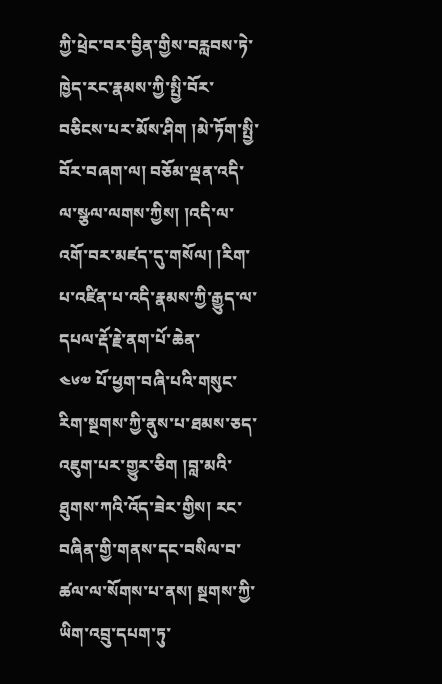ཀྱི་ཕྲེང་བར་བྱིན་གྱིས་བརླབས་ཏེ་ཁྱེད་རང་རྣམས་ཀྱི་སྤྱི་བོར་བཅིངས་པར་མོས་ཤིག །མེ་ཏོག་སྤྱི་བོར་བཞག་ལ། བཅོམ་ལྡན་འདི་ལ་སྩལ་ལགས་ཀྱིས། །འདི་ལ་འགོ་བར་མཛད་དུ་གསོལ། །རིག་པ་འཛིན་པ་འདི་རྣམས་ཀྱི་རྒྱུད་ལ་དཔལ་རྡོ་རྗེ་ནག་པོ་ཆེན་
༤༦༧ པོ་ཕྱག་བཞི་པའི་གསུང་རིག་སྔགས་ཀྱི་ནུས་པ་ཐམས་ཅད་འཇུག་པར་གྱུར་ཅིག །བླ་མའི་ཐུགས་ཀའི་འོད་ཟེར་གྱིས། རང་བཞིན་གྱི་གནས་དང་བསིལ་བ་ཚལ་ལ་སོགས་པ་ནས། སྔགས་ཀྱི་ཡིག་འབྲུ་དཔག་ཏུ་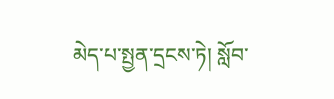མེད་པ་སྤྱན་དྲངས་ཏེ། སློབ་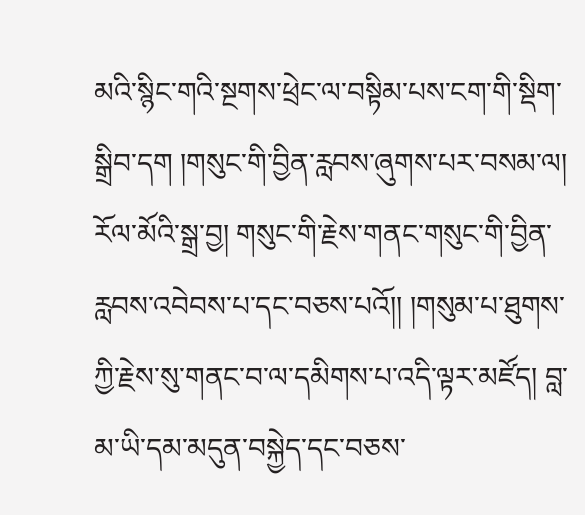མའི་སྙིང་གའི་སྔགས་ཕྲེང་ལ་བསྟིམ་པས་ངག་གི་སྡིག་སྒྲིབ་དག །གསུང་གི་བྱིན་རླབས་ཞུགས་པར་བསམ་ལ། རོལ་མོའི་སྒྲ་བྱ། གསུང་གི་རྗེས་གནང་གསུང་གི་བྱིན་རླབས་འབེབས་པ་དང་བཅས་པའོ།། །གསུམ་པ་ཐུགས་ཀྱི་རྗེས་སུ་གནང་བ་ལ་དམིགས་པ་འདི་ལྟར་མཛོད། བླ་མ་ཡི་དམ་མདུན་བསྐྱེད་དང་བཅས་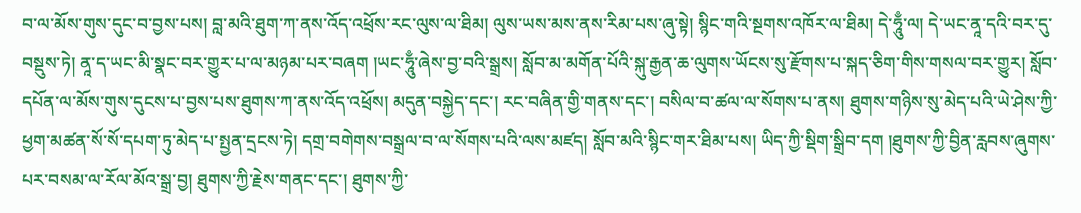བ་ལ་མོས་གུས་དུང་བ་བྱས་པས། བླ་མའི་ཐུག་ཀ་ནས་འོད་འཕྲོས་རང་ལུས་ལ་ཐིམ། ལུས་ཡས་མས་ནས་རིམ་པས་ཞུ་སྟེ། སྙིང་གའི་སྔགས་འཁོར་ལ་ཐིམ། དེ་ཧཱུྃ་ལ། དེ་ཡང་ནཱ་དའི་བར་དུ་བསྡུས་ཏེ། ནཱ་ད་ཡང་མི་སྣང་བར་གྱུར་པ་ལ་མཉམ་པར་བཞག །ཡང་ཧཱུྃ་ཞེས་བྱ་བའི་སྒྲས། སློབ་མ་མགོན་པོའི་སྐུ་རྒྱན་ཆ་ལུགས་ཡོངས་སུ་རྫོགས་པ་སྐད་ཅིག་གིས་གསལ་བར་གྱུར། སློབ་དཔོན་ལ་མོས་གུས་དུངས་པ་བྱས་པས་ཐུགས་ཀ་ནས་འོད་འཕྲོས། མདུན་བསྐྱེད་དང་། རང་བཞིན་གྱི་གནས་དང་། བསིལ་བ་ཚལ་ལ་སོགས་པ་ནས། ཐུགས་གཉིས་སུ་མེད་པའི་ཡེ་ཤེས་ཀྱི་ཕྱག་མཚན་སོ་སོ་དཔག་ཏུ་མེད་པ་སྤྱན་དྲངས་ཏེ། དགྲ་བགེགས་བསྒྲལ་བ་ལ་སོགས་པའི་ལས་མཛད། སློབ་མའི་སྙིང་གར་ཐིམ་པས། ཡིད་ཀྱི་སྡིག་སྒྲིབ་དག །ཐུགས་ཀྱི་བྱིན་རླབས་ཞུགས་པར་བསམ་ལ་རོལ་མོའ་སྒྲ་བྱ། ཐུགས་ཀྱི་རྗེས་གནང་དང་། ཐུགས་ཀྱི་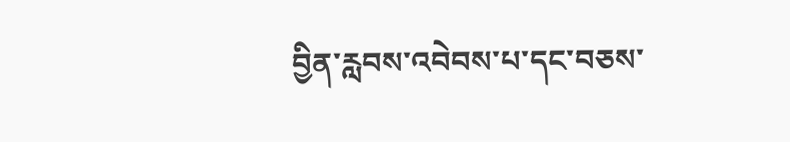བྱིན་རླབས་འབེབས་པ་དང་བཅས་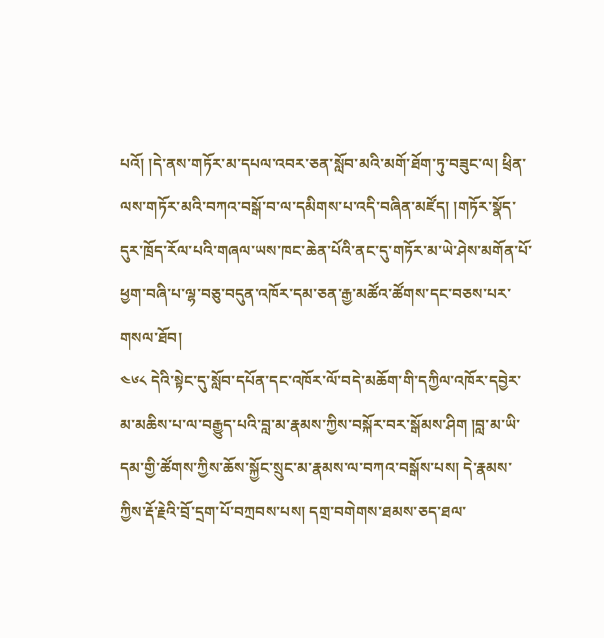པའོ། །དེ་ནས་གཏོར་མ་དཔལ་འབར་ཅན་སློབ་མའི་མགོ་ཐོག་ཏུ་བཟུང་ལ། ཕྲིན་ལས་གཏོར་མའི་བཀའ་བསྒོ་བ་ལ་དམིགས་པ་འདི་བཞིན་མཛོད། །གཏོར་སྣོད་དུར་ཁྲོད་རོལ་པའི་གཞལ་ཡས་ཁང་ཆེན་པོའི་ནང་དུ་གཏོར་མ་ཡེ་ཤེས་མགོན་པོ་ཕྱག་བཞི་པ་ལྷ་བཅུ་བདུན་འཁོར་དམ་ཅན་རྒྱ་མཚོའ་ཚོགས་དང་བཅས་པར་གསལ་ཐོབ།
༤༦༨ དེའི་སྟེང་དུ་སློབ་དཔོན་དང་འཁོར་ལོ་བདེ་མཆོག་གི་དཀྱིལ་འཁོར་དབྱེར་མ་མཆིས་པ་ལ་བརྒྱུད་པའི་བླ་མ་རྣམས་ཀྱིས་བསྐོར་བར་སྒོམས་ཤིག །བླ་མ་ཡི་དམ་གྱི་ཚོགས་ཀྱིས་ཆོས་སྐྱོང་སྲུང་མ་རྣམས་ལ་བཀའ་བསྒོས་པས། དེ་རྣམས་ཀྱིས་རྡོ་རྗེའི་བྲོ་དྲག་པོ་བཀྲབས་པས། དགྲ་བགེགས་ཐམས་ཅད་ཐལ་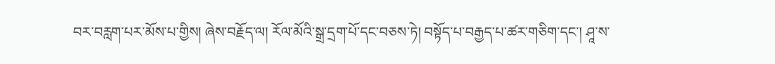བར་བརླག་པར་མོས་པ་གྱིས། ཞེས་བརྗོད་ལ། རོལ་མོའི་སྒྲ་དྲག་པོ་དང་བཅས་ཏེ། བསྟོད་པ་བརྒྱད་པ་ཚར་གཅིག་དང་། ཤཱ་ས་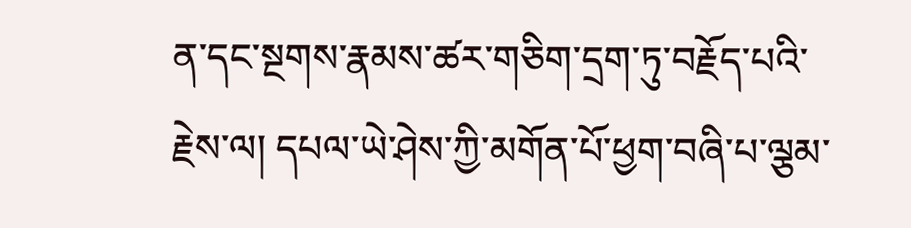ན་དང་སྔགས་རྣམས་ཚར་གཅིག་དྲག་ཏུ་བརྗོད་པའི་རྗེས་ལ། དཔལ་ཡེ་ཤེས་ཀྱི་མགོན་པོ་ཕྱག་བཞི་པ་ལྕམ་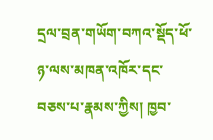དྲལ་བྲན་གཡོག་བཀའ་སྡོད་ཕོ་ཉ་ལས་མཁན་འཁོར་དང་བཅས་པ་རྣམས་ཀྱིས། ཁྱབ་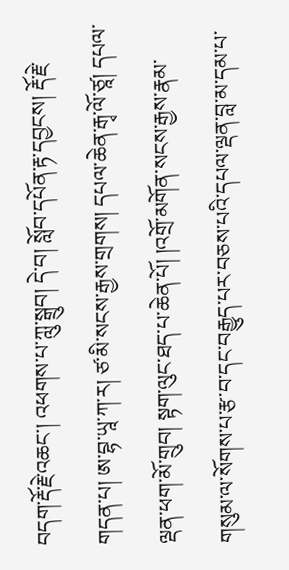བདག་རྡོ་རྗེ་འཆང་། འཕགས་པ་ཀླུ་སྒྲུབ། དེ་བ། སློབ་དཔོན་རྟ་དབྱངས། རྡོ་རྗེ་གདན་པ། ཨ་བྷ་ཡཱ་ཀ་ར། ཙ་མི་སངས་རྒྱས་གྲགས། དཔལ་ཆེན་རྒྭ་ལོ་ཙཱ། དཔལ་ལྡན་ཕག་མོ་གྲུབ། སྟག་ལུང་ཐད་པ་ཆེན་པོ། །འགྲོ་མགོན་སངས་རྒྱས་རྣམ་གསུམ་ལ་སོགས་པ་རྩ་བ་དང་བརྒྱུད་པར་བཅས་པའི་དཔལ་ལྡན་བླ་མ་དམ་པ་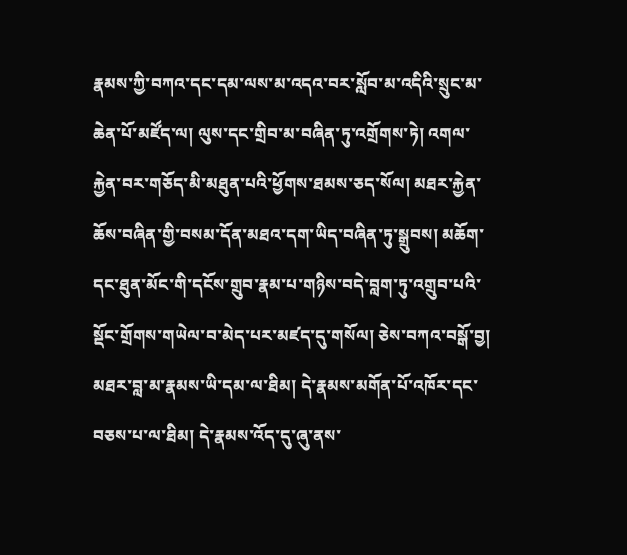རྣམས་ཀྱི་བཀའ་དང་དམ་ལས་མ་འདའ་བར་སློབ་མ་འདིའི་སྲུང་མ་ཆེན་པོ་མཛོད་ལ། ལུས་དང་གྲིབ་མ་བཞིན་ཏུ་འགྲོགས་ཏེ། འགལ་རྐྱེན་བར་གཅོད་མི་མཐུན་པའི་ཕྱོགས་ཐམས་ཅད་སོལ། མཐར་རྐྱེན་ཆོས་བཞིན་གྱི་བསམ་དོན་མཐའ་དག་ཡིད་བཞིན་ཏུ་སྒྲུབས། མཆོག་དང་ཐུན་མོང་གི་དངོས་གྲུབ་རྣམ་པ་གཉིས་བདེ་བླག་ཏུ་འགྲུབ་པའི་སྡོང་གྲོགས་གཡེལ་བ་མེད་པར་མཛད་དུ་གསོལ། ཅེས་བཀའ་བསྒོ་བྱ། མཐར་བླ་མ་རྣམས་ཡི་དམ་ལ་ཐིམ། དེ་རྣམས་མགོན་པོ་འཁོར་དང་བཅས་པ་ལ་ཐིམ། དེ་རྣམས་འོད་དུ་ཞུ་ནས་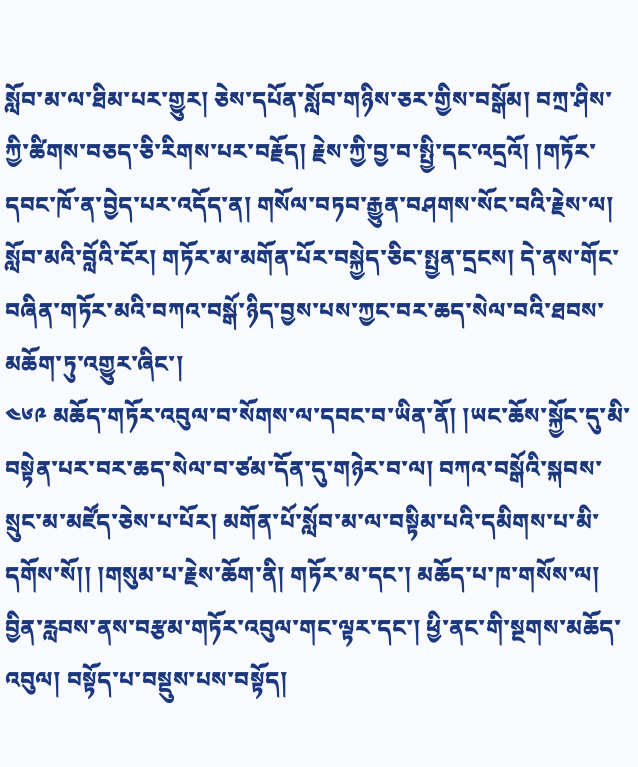སློབ་མ་ལ་ཐིམ་པར་གྱུར། ཅེས་དཔོན་སློབ་གཉིས་ཅར་གྱིས་བསྒོམ། བཀྲ་ཤིས་ཀྱི་ཚིགས་བཅད་ཅི་རིགས་པར་བརྗོད། རྗེས་ཀྱི་བྱ་བ་སྤྱི་དང་འདྲའོ། །གཏོར་དབང་ཁོ་ན་བྱེད་པར་འདོད་ན། གསོལ་བཏབ་རྒྱུན་བཤགས་སོང་བའི་རྗེས་ལ། སློབ་མའི་བློའི་ངོར། གཏོར་མ་མགོན་པོར་བསྐྱེད་ཅིང་སྤྱན་དྲངས། དེ་ནས་གོང་བཞིན་གཏོར་མའི་བཀའ་བསྒོ་ཉིད་བྱས་པས་ཀྱང་བར་ཆད་སེལ་བའི་ཐབས་མཆོག་ཏུ་འགྱུར་ཞིང་།
༤༦༩ མཆོད་གཏོར་འབུལ་བ་སོགས་ལ་དབང་བ་ཡིན་ནོ། །ཡང་ཆོས་སྐྱོང་དུ་མི་བསྟེན་པར་བར་ཆད་སེལ་བ་ཙམ་དོན་དུ་གཉེར་བ་ལ། བཀའ་བསྒོའི་སྐབས་སྲུང་མ་མཛོད་ཅེས་པ་པོར། མགོན་པོ་སློབ་མ་ལ་བསྟིམ་པའི་དམིགས་པ་མི་དགོས་སོ།། །གསུམ་པ་རྗེས་ཆོག་ནི། གཏོར་མ་དང་། མཆོད་པ་ཁ་གསོས་ལ། བྱིན་རླབས་ནས་བརྩམ་གཏོར་འབུལ་གང་ལྟར་དང་། ཕྱི་ནང་གི་སྔགས་མཆོད་འབུལ། བསྟོད་པ་བསྡུས་པས་བསྟོད།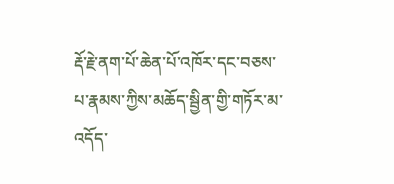རྡོ་རྗེ་ནག་པོ་ཆེན་པོ་འཁོར་དང་བཅས་པ་རྣམས་ཀྱིས་མཆོད་སྦྱིན་གྱི་གཏོར་མ་འདོད་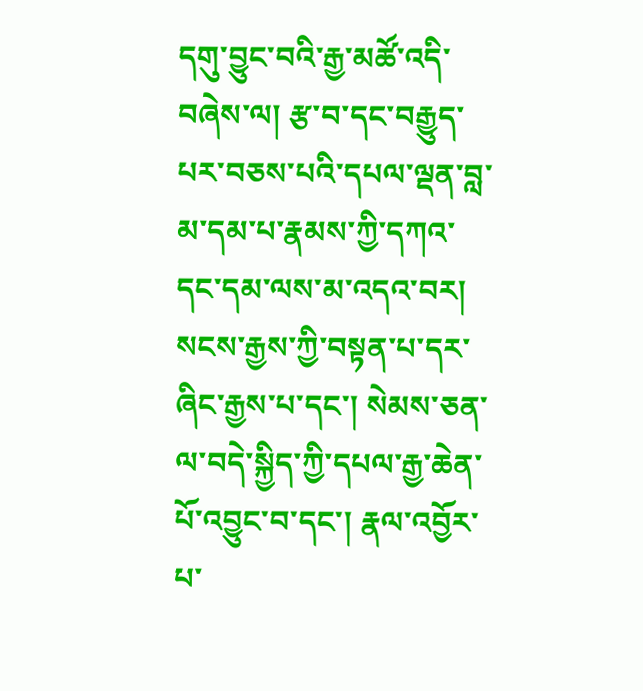དགུ་བྱུང་བའི་རྒྱ་མཚོ་འདི་བཞེས་ལ། རྩ་བ་དང་བརྒྱུད་པར་བཅས་པའི་དཔལ་ལྡན་བླ་མ་དམ་པ་རྣམས་ཀྱི་དཀའ་དང་དམ་ལས་མ་འདའ་བར། སངས་རྒྱས་ཀྱི་བསྟན་པ་དར་ཞིང་རྒྱས་པ་དང་། སེམས་ཅན་ལ་བདེ་སྐྱིད་ཀྱི་དཔལ་རྒྱ་ཆེན་པོ་འབྱུང་བ་དང་། རྣལ་འབྱོར་པ་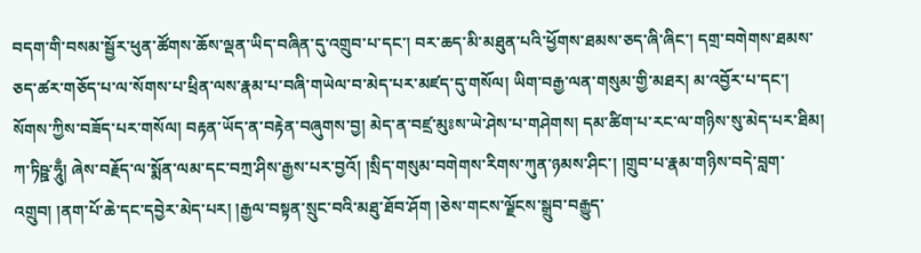བདག་གི་བསམ་སྦྱོར་ཕུན་ཚོགས་ཆོས་ལྡན་ཡིད་བཞིན་དུ་འགྲུབ་པ་དང་། བར་ཆད་མི་མཐུན་པའི་ཕྱོགས་ཐམས་ཅད་ཞི་ཞིང་། དགྲ་བགེགས་ཐམས་ཅད་ཚར་གཅོད་པ་ལ་སོགས་པ་ཕྲིན་ལས་རྣམ་པ་བཞི་གཡེལ་བ་མེད་པར་མཛད་དུ་གསོལ། ཡིག་བརྒྱ་ལན་གསུམ་གྱི་མཐར། མ་འབྱོར་པ་དང་། སོགས་ཀྱིས་བཟོད་པར་གསོལ། བརྟན་ཡོད་ན་བརྟེན་བཞུགས་བྱ། མེད་ན་བཛྲ་མུཿས་ཡེ་ཤེས་པ་གཤེགས། དམ་ཚིག་པ་རང་ལ་གཉིས་སུ་མེད་པར་ཐིམ། ཀ་ཏིཥྛ་ཧཱུྃ། ཞེས་བརྗོད་ལ་སྨོན་ལམ་དང་བཀྲ་ཤིས་རྒྱས་པར་བྱའོ། །སྲིད་གསུམ་བགེགས་རིགས་ཀུན་ཉམས་ཤིང་། །གྲུབ་པ་རྣམ་གཉིས་བདེ་བླག་འགྲུབ། །ནག་པོ་ཆེ་དང་དབྱེར་མེད་པར། །རྒྱལ་བསྟན་སྲུང་བའི་མཐུ་ཐོབ་ཤོག །ཅེས་གངས་ལྗོངས་སྒྲུབ་བརྒྱུད་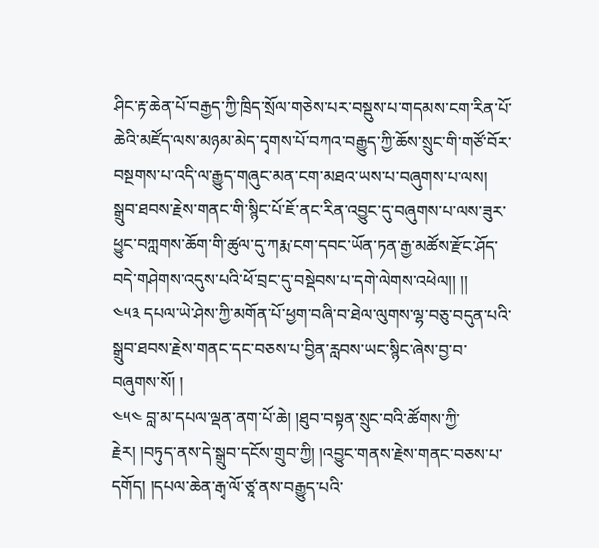ཤིང་རྟ་ཆེན་པོ་བརྒྱད་ཀྱི་ཁྲིད་སྲོལ་གཅེས་པར་བསྡུས་པ་གདམས་ངག་རིན་པོ་ཆེའི་མཛོད་ལས་མཉམ་མེད་དྭགས་པོ་བཀའ་བརྒྱུད་ཀྱི་ཆོས་སྲུང་གི་གཙོ་བོར་བསྔགས་པ་འདི་ལ་རྒྱུད་གཞུང་མན་ངག་མཐའ་ཡས་པ་བཞུགས་པ་ལས། སྒྲུབ་ཐབས་རྗེས་གནང་གི་སྙིང་པོ་ཇོ་ནང་རིན་འབྱུང་དུ་བཞུགས་པ་ལས་ཟུར་ཕྱུང་བཀླགས་ཆོག་གི་ཚུལ་དུ་ཀརྨ་ངག་དབང་ཡོན་ཏན་རྒྱ་མཚོས་རྫོང་ཤོད་བདེ་གཤེགས་འདུས་པའི་ཕོ་བྲང་དུ་བསྡེབས་པ་དགེ་ལེགས་འཕེལ།། །།
༤༥༣ དཔལ་ཡེ་ཤེས་ཀྱི་མགོན་པོ་ཕྱག་བཞི་བ་ཐེལ་ལུགས་ལྷ་བཅུ་བདུན་པའི་སྒྲུབ་ཐབས་རྗེས་གནང་དང་བཅས་པ་བྱིན་རླབས་ཡང་སྙིང་ཞེས་བྱ་བ་བཞུགས་སོ། །
༤༥༤ བླ་མ་དཔལ་ལྡན་ནག་པོ་ཆེ། །ཐུབ་བསྟན་སྲུང་བའི་ཚོགས་ཀྱི་རྗེར། །བཏུད་ནས་དེ་སྒྲུབ་དངོས་གྲུབ་ཀྱི། །འབྱུང་གནས་རྗེས་གནང་བཅས་པ་དགོད། །དཔལ་ཆེན་རྒྭ་ལོ་ཙཱ་ནས་བརྒྱུད་པའི་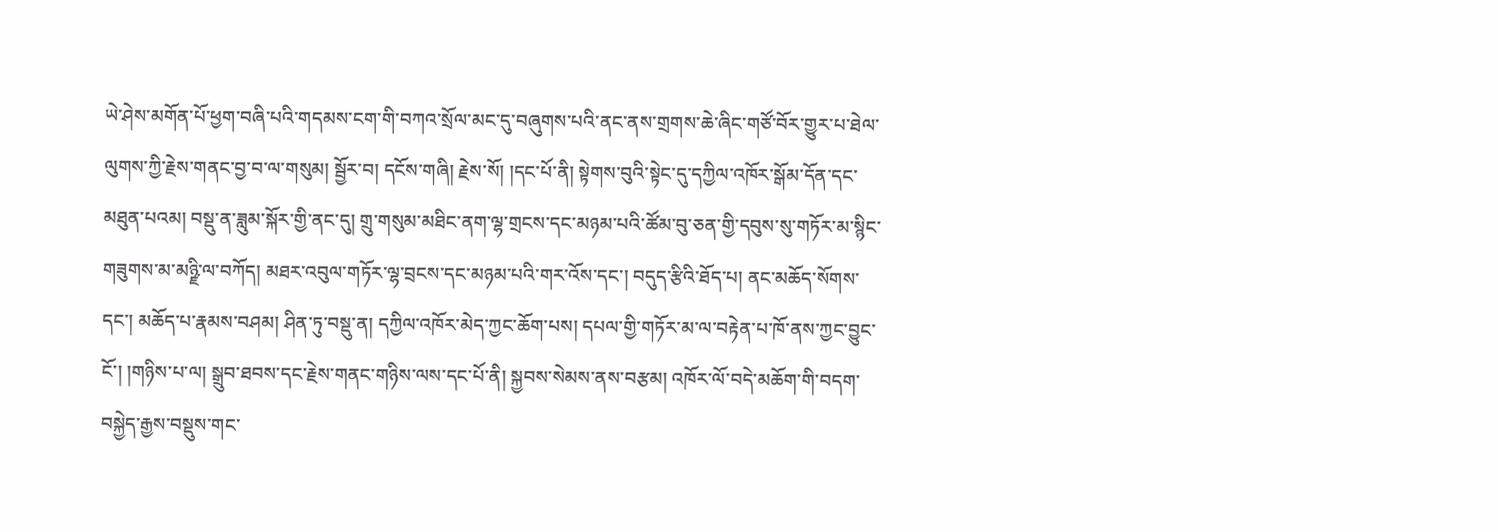ཡེ་ཤེས་མགོན་པོ་ཕྱག་བཞི་པའི་གདམས་ངག་གི་བཀའ་སྲོལ་མང་དུ་བཞུགས་པའི་ནང་ནས་གྲགས་ཆེ་ཞིང་གཙོ་བོར་གྱུར་པ་ཐེལ་ལུགས་ཀྱི་རྗེས་གནང་བྱ་བ་ལ་གསུམ། སྦྱོར་བ། དངོས་གཞི། རྗེས་སོ། །དང་པོ་ནི། སྟེགས་བུའི་སྟེང་དུ་དཀྱིལ་འཁོར་སྒོམ་དོན་དང་མཐུན་པའམ། བསྡུ་ན་ཟླུམ་སྐོར་གྱི་ནང་དུ། གྲུ་གསུམ་མཐིང་ནག་ལྷ་གྲངས་དང་མཉམ་པའི་ཚོམ་བུ་ཅན་གྱི་དབུས་སུ་གཏོར་མ་སྙིང་གཟུགས་མ་མཉྫི་ལ་བཀོད། མཐར་འབུལ་གཏོར་ལྷ་བྲངས་དང་མཉམ་པའི་གར་འོས་དང་། བདུད་རྩིའི་ཐོད་པ། ནང་མཆོད་སོགས་དང་། མཆོད་པ་རྣམས་བཤམ། ཤིན་ཏུ་བསྡུ་ན། དཀྱིལ་འཁོར་མེད་ཀྱང་ཆོག་པས། དཔལ་གྱི་གཏོར་མ་ལ་བརྟེན་པ་ཁོ་ནས་ཀྱང་བྱུང་ངོ་། །གཉིས་པ་ལ། སྒྲུབ་ཐབས་དང་རྗེས་གནང་གཉིས་ལས་དང་པོ་ནི། སྐྱབས་སེམས་ནས་བརྩམ། འཁོར་ལོ་བདེ་མཆོག་གི་བདག་བསྐྱེད་རྒྱས་བསྡུས་གང་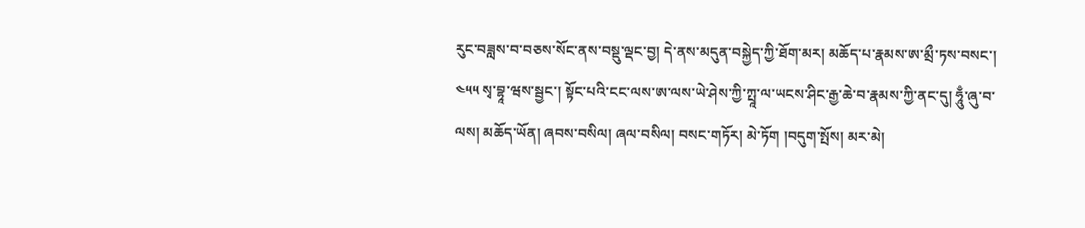རུང་བཟླས་བ་བཅས་སོང་ནས་བསྡུ་ལྡང་བྱ། དེ་ནས་མདུན་བསྐྱེད་ཀྱི་ཐོག་མར། མཆོད་པ་རྣམས་ཨ་མྲྀ་ཏས་བསང་།
༤༥༥ སྭ་བྷཱ་ཝས་སྦྱང་། སྟོང་པའི་ངང་ལས་ཨ་ལས་ཡེ་ཤེས་ཀྱི་ཀྤཱ་ལ་ཡངས་ཤིང་རྒྱ་ཆེ་བ་རྣམས་ཀྱི་ནང་དུ། ཧཱུྃ་ཞུ་བ་ལས། མཆོད་ཡོན། ཞབས་བསིལ། ཞལ་བསིལ། བསང་གཏོར། མེ་ཏོག །བདུག་སྤོས། མར་མེ།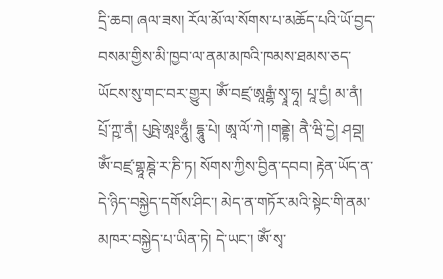དྲི་ཆབ། ཞལ་ཟས། རོལ་མོ་ལ་སོགས་པ་མཆོད་པའི་ཡོ་བྱད་བསམ་གྱིས་མི་ཁྱབ་ལ་ནམ་མཁའི་ཁམས་ཐམས་ཅད་ཡོངས་སུ་གང་བར་གྱུར། ༀ་བཛྲ་ཨཱརྒྷཾ་སྭཱ་ཧཱ། པཱ་དྱཾ། མ་ནཾ། པྲོ་ཀྵ་ནཾ། པུཥྤེ་ཨཱཿཧཱུྃ། དྷཱུ་པེ། ཨཱ་ལོ་ཀེ །གནྡྷེ། ནཻ་ཝི་དྱེ། ཤབྡ། ༀ་བཛྲ་གྷཱཎྚེ་ར་ཎི་ཏ། སོགས་ཀྱིས་བྱིན་དབབ། རྟེན་ཡོད་ན་དེ་ཉིད་བསྐྱེད་དགོས་ཤིང་། མེད་ན་གཏོར་མའི་སྟེང་གི་ནམ་མཁར་བསྐྱེད་པ་ཡིན་ཏེ། དེ་ཡང་། ༀ་སྭ་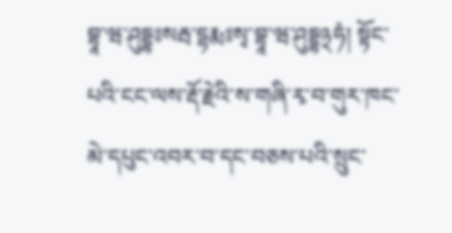བྷཱ་ཝ་ཤུདྡྷཿསརྦ་དྷརྨཿསྭ་བྷཱ་ཝ་ཤུདྡྷ྅ཧཾ། སྟོང་པའི་ངང་ལས་རྡོ་རྗེའི་ས་གཞི་རྭ་བ་གུར་ཁང་མེ་དཔུང་འབར་བ་དང་བཅས་པའི་སྲུང་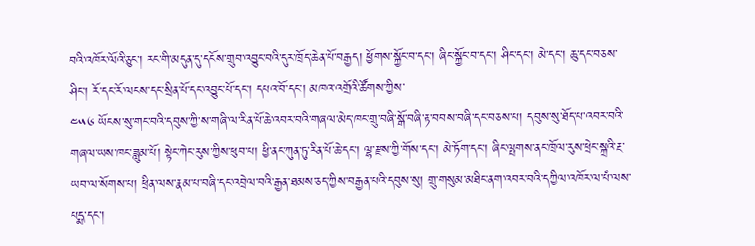བའི་འཁོར་ལོའི་ཅུང་། རང་གི་མདུན་དུ་དངོས་གྲུབ་འབྱུང་བའི་དུར་ཁྲོད་ཆེན་པོ་བརྒྱད། ཕྱོགས་སྐྱོང་བ་དང་། ཞིང་སྐྱོང་བ་དང་། ཤིང་དང་། མེ་དང་། ཆུ་དང་བཅས་ཤིང་། རོ་དང་རོ་ལངས་དང་སྲིན་པོ་དང་འབྱུང་པོ་དང་། དཔའ་བོ་དང་། མཁའ་འགྲོའི་ཚོགས་ཀྱིས་
༤༥༦ ཡོངས་སུ་གང་བའི་དབུས་ཀྱི་ས་གཞི་ལ་རིན་པོ་ཆེ་འབར་བའི་གཞལ་མེད་ཁང་གྲུ་བཞི་སྒོ་བཞི་རྟ་བབས་བཞི་དང་བཅས་པ། དབུས་སུ་ཐོད་པ་འབར་བའི་གཞལ་ཡས་ཁང་ཟླུམ་པོ། སྟེང་ཀེང་རུས་ཀྱིས་ཕུབ་པ། ཕྱི་ནང་ཀུན་ཏུ་རིན་པོ་ཆེ་དང་། ལྷ་རྫས་ཀྱི་གོས་དང་། མེ་ཏོག་དང་། ཞིང་ལྤགས་ནང་ཁྲོལ་རུས་ཕྲེང་སྐྲའི་རྔ་ཡབ་ལ་སོགས་པ། ཕྲིན་ལས་རྣམ་པ་བཞི་དང་འབྲེལ་བའི་རྒྱན་ཐམས་ཅད་ཀྱིས་བརྒྱན་པའི་དབུས་སུ། གྲུ་གསུམ་མཐིང་ནག་འབར་བའི་དཀྱིལ་འཁོར་ལ་པཾ་ལས་པདྨ་དང་།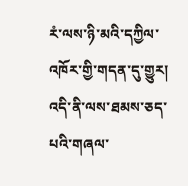རཾ་ལས་ཉི་མའི་དཀྱིལ་འཁོར་གྱི་གདན་དུ་གྱུར། འདི་ནི་ལས་ཐམས་ཅད་པའི་གཞལ་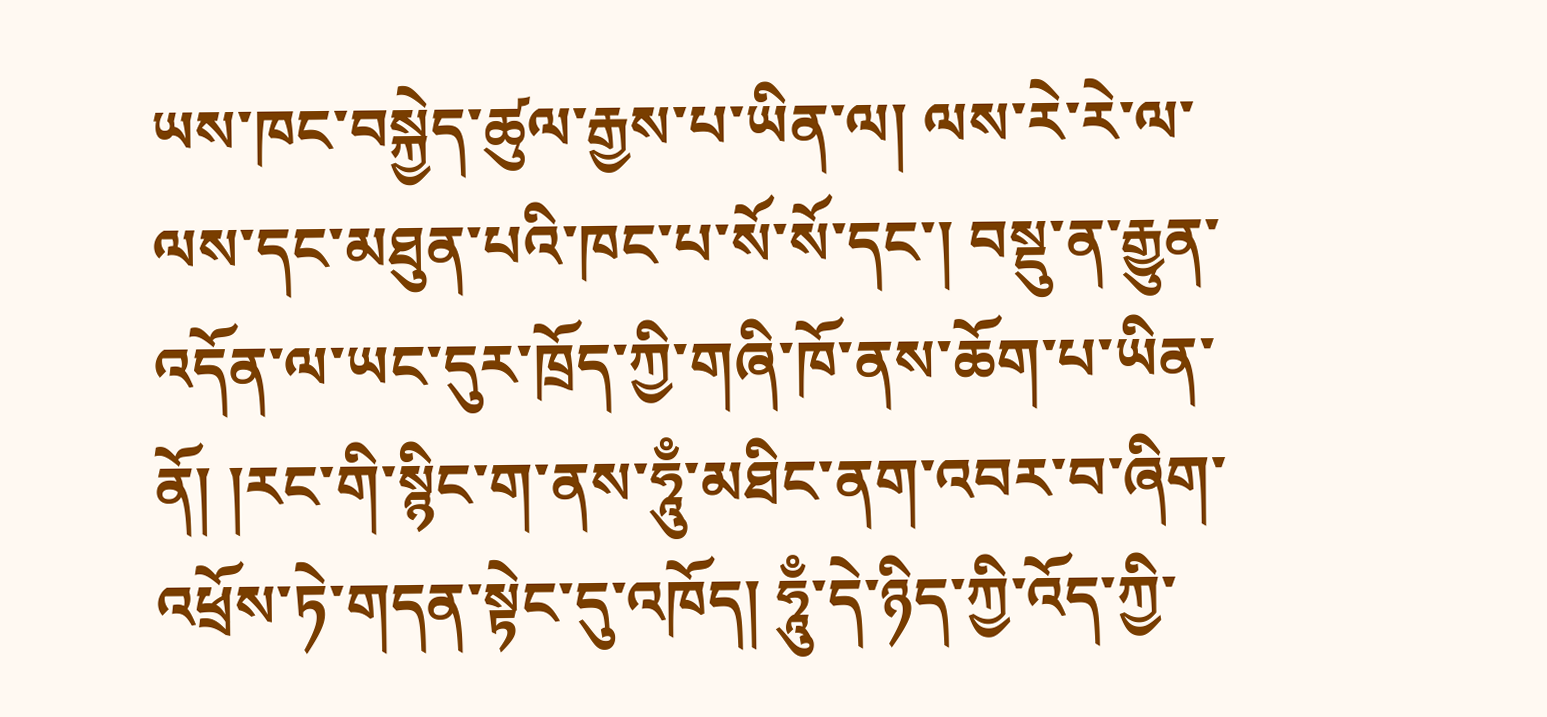ཡས་ཁང་བསྐྱེད་ཚུལ་རྒྱས་པ་ཡིན་ལ། ལས་རེ་རེ་ལ་ལས་དང་མཐུན་པའི་ཁང་པ་སོ་སོ་དང་། བསྡུ་ན་རྒྱུན་འདོན་ལ་ཡང་དུར་ཁྲོད་ཀྱི་གཞི་ཁོ་ནས་ཆོག་པ་ཡིན་ནོ། །རང་གི་སྙིང་ག་ནས་ཧཱུྃ་མཐིང་ནག་འབར་བ་ཞིག་འཕྲོས་ཏེ་གདན་སྟེང་དུ་འཁོད། ཧཱུྃ་དེ་ཉིད་ཀྱི་འོད་ཀྱི་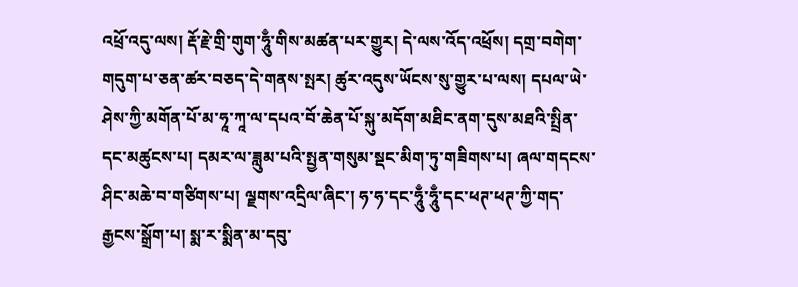འཕྲོ་འདུ་ལས། རྡོ་རྗེ་གྲི་གུག་ཧཱུྃ་གིས་མཚན་པར་གྱུར། དེ་ལས་འོད་འཕྲོས། དགྲ་བགེག་གདུག་པ་ཅན་ཚར་བཅད་དེ་གནས་སྤར། ཚུར་འདུས་ཡོངས་སུ་གྱུར་པ་ལས། དཔལ་ཡེ་ཤེས་ཀྱི་མགོན་པོ་མ་ཧཱ་ཀཱ་ལ་དཔའ་བོ་ཆེན་པོ་སྐུ་མདོག་མཐིང་ནག་དུས་མཐའི་སྤྲིན་དང་མཚུངས་པ། དམར་ལ་ཟླུམ་པའི་སྤྱན་གསུམ་སྡང་མིག་ཏུ་གཟིགས་པ། ཞལ་གདངས་ཤིང་མཆེ་བ་གཙིགས་པ། ལྗགས་འདྲིལ་ཞིང་། ཧ་ཧ་དང་ཧཱུྃ་ཧཱུྃ་དང་ཕཊ་ཕཊ་ཀྱི་གད་རྒྱངས་སྒྲོག་པ། སྨ་ར་སྨིན་མ་དབུ་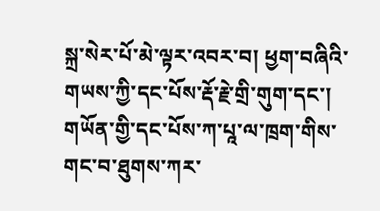སྐྲ་སེར་པོ་མེ་ལྟར་འབར་བ། ཕྱག་བཞིའི་གཡས་ཀྱི་དང་པོས་རྡོ་རྗེ་གྲི་གུག་དང་། གཡོན་གྱི་དང་པོས་ཀ་པཱ་ལ་ཁྲག་གིས་གང་བ་ཐུགས་ཀར་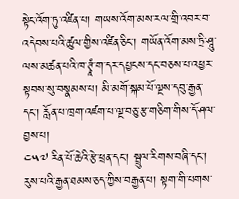སྟེང་འོག་ཏུ་འཛིན་པ། གཡས་འོག་མས་རལ་གྲི་འབར་བ་འདེབས་པའི་ཚུལ་གྱིས་འཛིན་ཅིང་། གཡོན་འོག་མས་ཏྲི་ཤཱུ་ལས་མཚན་པའི་ཁ་ཊྭཱཾ་ག་དར་དཔྱངས་དང་བཅས་པ་འཕྱར་སྟབས་སུ་བསྣམས་པ། མི་མགོ་སྐམ་པོ་ལྔས་དབུ་རྒྱན་དང་། རློན་པ་ཁྲག་འཛག་པ་ལྔ་བཅུ་རྩ་གཅིག་གིས་དོ་ཤལ་བྱས་པ།
༤༥༧ རིན་པོ་ཆེའི་རྩེ་ཕྲན་དང་། སྦྲུལ་རིགས་བཞི་དང་། རུས་པའི་རྒྱན་ཐམས་ཅད་ཀྱིས་བརྒྱན་པ། སྟག་གི་པགས་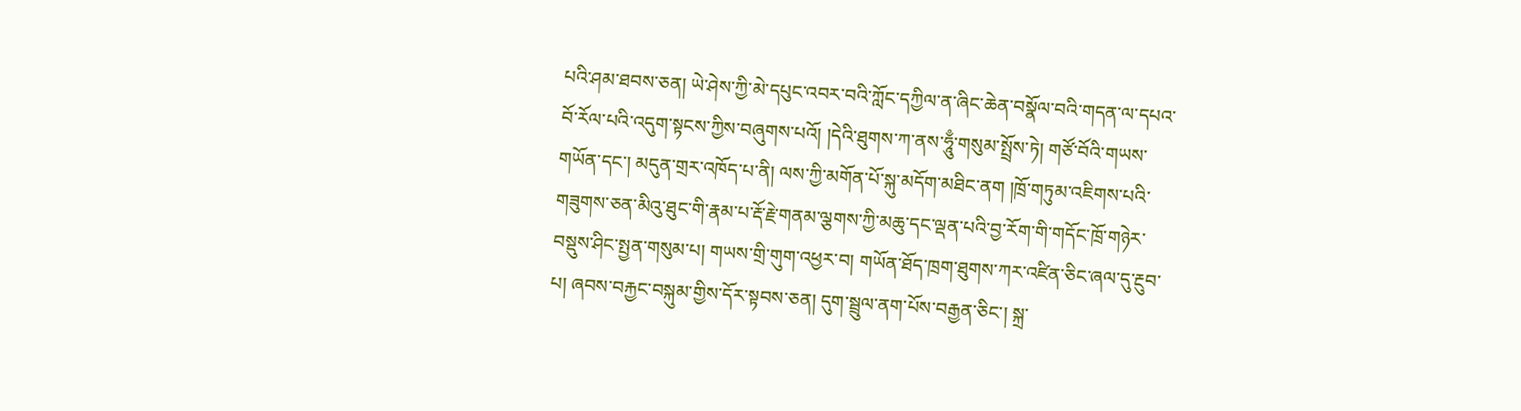པའི་ཤམ་ཐབས་ཅན། ཡེ་ཤེས་ཀྱི་མེ་དཔུང་འབར་བའི་ཀློང་དཀྱིལ་ན་ཞིང་ཆེན་བསྣོལ་བའི་གདན་ལ་དཔའ་བོ་རོལ་པའི་འདུག་སྟངས་ཀྱིས་བཞུགས་པའོ། །དེའི་ཐུགས་ཀ་ནས་ཧཱུྃ་གསུམ་སྤྲོས་ཏེ། གཙོ་བོའི་གཡས་གཡོན་དང་། མདུན་གྲར་འཁོད་པ་ནི། ལས་ཀྱི་མགོན་པོ་སྐུ་མདོག་མཐིང་ནག །ཁྲོ་གཏུམ་འཇིགས་པའི་གཟུགས་ཅན་མིའུ་ཐུང་གི་རྣམ་པ་རྡོ་རྗེ་གནམ་ལྕགས་ཀྱི་མཆུ་དང་ལྡན་པའི་བྱ་རོག་གི་གདོང་ཁྲོ་གཉེར་བསྡུས་ཤིང་སྤྱན་གསུམ་པ། གཡས་གྲི་གུག་འཕྱར་བ། གཡོན་ཐོད་ཁྲག་ཐུགས་ཀར་འཛིན་ཅིང་ཞལ་དུ་རྔུབ་པ། ཞབས་བརྐྱང་བསྐུམ་གྱིས་དོར་སྟབས་ཅན། དུག་སྦྲུལ་ནག་པོས་བརྒྱན་ཅིང་། སྐྲ་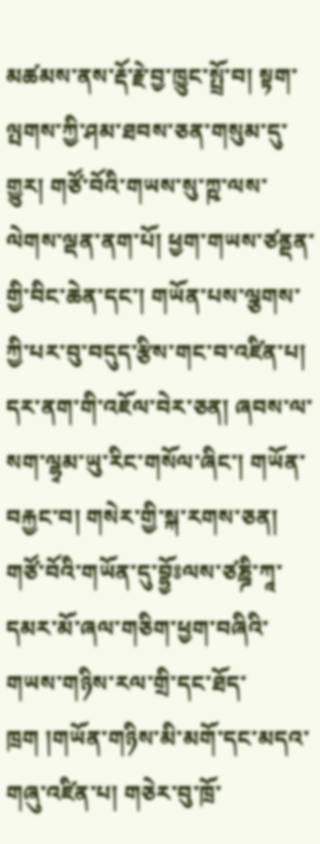མཚམས་ནས་རྡོ་རྗེ་བྱ་ཁྱུང་སྤྲོ་བ། སྟག་ལྤགས་ཀྱི་ཤམ་ཐབས་ཅན་གསུམ་དུ་གྱུར། གཙོ་བོའི་གཡས་སུ་ཀྵ་ལས་ལེགས་ལྡན་ནག་པོ། ཕྱག་གཡས་ཙནྡན་གྱི་བིང་ཆེན་དང་། གཡོན་པས་ལྕགས་ཀྱི་པར་བུ་བདུད་རྩིས་གང་བ་འཛིན་པ། དར་ནག་གི་འཇོལ་བེར་ཅན། ཞབས་ལ་སག་ལྷྭམ་ཡུ་རིང་གསོལ་ཞིང་། གཡོན་བརྐྱང་བ། གསེར་གྱི་སྐ་རགས་ཅན། གཙོ་བོའི་གཡོན་དུ་བྷྱོཿལས་ཙཎྜི་ཀཱ་དམར་མོ་ཞལ་གཅིག་ཕྱག་བཞིའི་གཡས་གཉིས་རལ་གྲི་དང་ཐོད་ཁྲག །གཡོན་གཉིས་མི་མགོ་དང་མདའ་གཞུ་འཛིན་པ། གཅེར་བུ་ཁྲོ་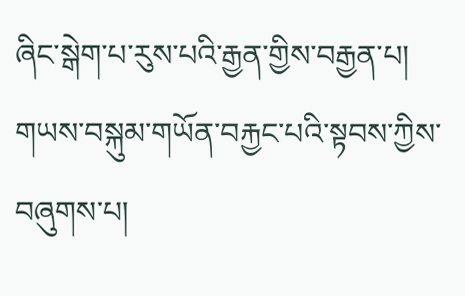ཞིང་སྒེག་པ་རུས་པའི་རྒྱན་གྱིས་བརྒྱན་པ། གཡས་བསྐུམ་གཡོན་བརྐྱང་པའི་སྟབས་ཀྱིས་བཞུགས་པ།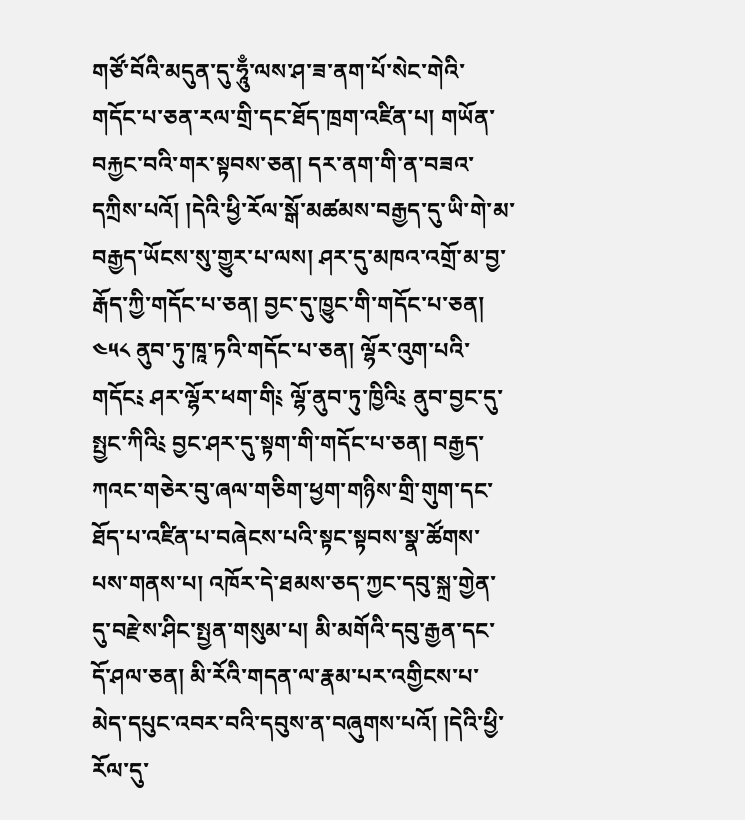གཙོ་བོའི་མདུན་དུ་ཧཱུྃ་ལས་ཤ་ཟ་ནག་པོ་སེང་གེའི་གདོང་པ་ཅན་རལ་གྲི་དང་ཐོད་ཁྲག་འཛིན་པ། གཡོན་བརྐྱང་བའི་གར་སྟབས་ཅན། དར་ནག་གི་ན་བཟའ་དཀྲིས་པའོ། །དེའི་ཕྱི་རོལ་སྒོ་མཚམས་བརྒྱད་དུ་ཡི་གེ་མ་བརྒྱད་ཡོངས་སུ་གྱུར་པ་ལས། ཤར་དུ་མཁའ་འགྲོ་མ་བྱ་རྒོད་ཀྱི་གདོང་པ་ཅན། བྱང་དུ་ཁྱུང་གི་གདོང་པ་ཅན།
༤༥༨ ནུབ་ཏུ་ཁཱ་ཏའི་གདོང་པ་ཅན། ལྷོར་འུག་པའི་གདོང༴ ཤར་ལྷོར་ཕག་གི༴ ལྷོ་ནུབ་ཏུ་ཁྱིའི༴ ནུབ་བྱང་དུ་སྤྱང་ཀིའི༴ བྱང་ཤར་དུ་སྟག་གི་གདོང་པ་ཅན། བརྒྱད་ཀའང་གཅེར་བུ་ཞལ་གཅིག་ཕྱག་གཉིས་གྲི་གུག་དང་ཐོད་པ་འཛིན་པ་བཞེངས་པའི་སྟང་སྟབས་སྣ་ཚོགས་པས་གནས་པ། འཁོར་དེ་ཐམས་ཅད་ཀྱང་དབུ་སྐྲ་གྱེན་དུ་བརྫེས་ཤིང་སྤྱན་གསུམ་པ། མི་མགོའི་དབུ་རྒྱན་དང་དོ་ཤལ་ཅན། མི་རོའི་གདན་ལ་རྣམ་པར་འགྱིངས་པ་མེད་དཔུང་འབར་བའི་དབུས་ན་བཞུགས་པའོ། །དེའི་ཕྱི་རོལ་དུ་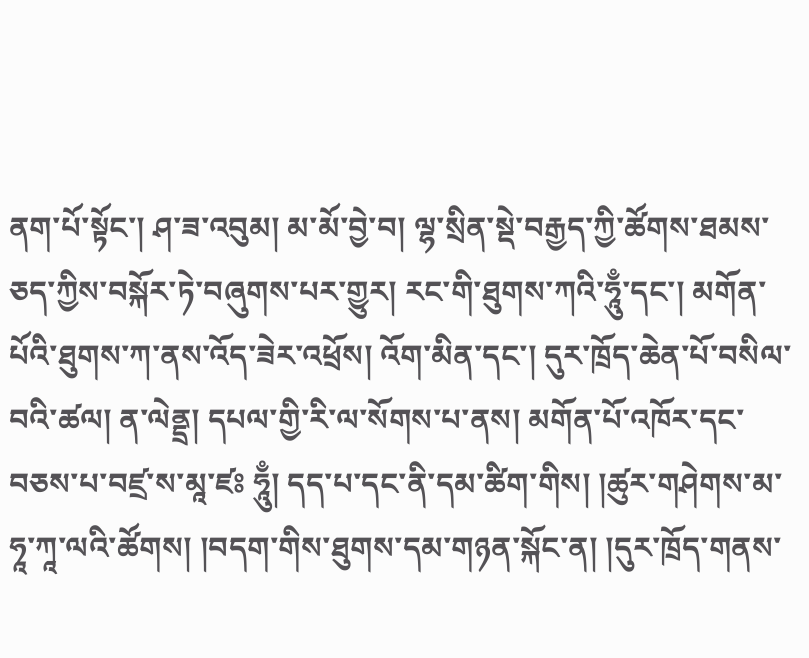ནག་པོ་སྟོང་། ཤ་ཟ་འབུམ། མ་མོ་བྱེ་བ། ལྷ་སྲིན་སྡེ་བརྒྱད་ཀྱི་ཚོགས་ཐམས་ཅད་ཀྱིས་བསྐོར་ཏེ་བཞུགས་པར་གྱུར། རང་གི་ཐུགས་ཀའི་ཧཱུྃ་དང་། མགོན་པོའི་ཐུགས་ཀ་ནས་འོད་ཟེར་འཕྲོས། འོག་མིན་དང་། དུར་ཁྲོད་ཆེན་པོ་བསིལ་བའི་ཚལ། ན་ལེནྡྲ། དཔལ་གྱི་རི་ལ་སོགས་པ་ནས། མགོན་པོ་འཁོར་དང་བཅས་པ་བཛྲ་ས་མཱ་ཛཿ ཧཱུྃ། དད་པ་དང་ནི་དམ་ཚིག་གིས། །ཚུར་གཤེགས་མ་ཧཱ་ཀཱ་ལའི་ཚོགས། །བདག་གིས་ཐུགས་དམ་གཉན་སྐོང་ན། །དུར་ཁྲོད་གནས་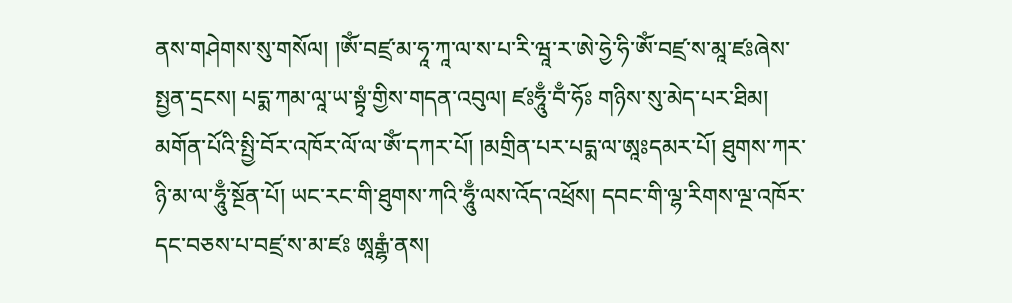ནས་གཤེགས་སུ་གསོལ། །ༀ་བཛྲ་མ་ཧཱ་ཀཱ་ལ་ས་པ་རི་ཝཱ་ར་ཨེ་ཧྱེ་ཧི་ༀ་བཛྲ་ས་མཱ་ཛཿཞེས་སྤྱན་དྲངས། པདྨ་ཀམ་ལཱ་ཡ་སྟྭཾ་གྱིས་གདན་འབུལ། ཛཿཧཱུྃ་བྃ་ཧོཿ གཉིས་སུ་མེད་པར་ཐིམ། མགོན་པོའི་སྤྱི་བོར་འཁོར་ལོ་ལ་ༀ་དཀར་པོ། །མགྲིན་པར་པདྨ་ལ་ཨཱཿདམར་པོ། ཐུགས་ཀར་ཉི་མ་ལ་ཧཱུྃ་སྔོན་པོ། ཡང་རང་གི་ཐུགས་ཀའི་ཧཱུྃ་ལས་འོད་འཕྲོས། དབང་གི་ལྷ་རིགས་ལྔ་འཁོར་དང་བཅས་པ་བཛྲ་ས་མ་ཛཿ ཨཱརྒྷཾ་ནས།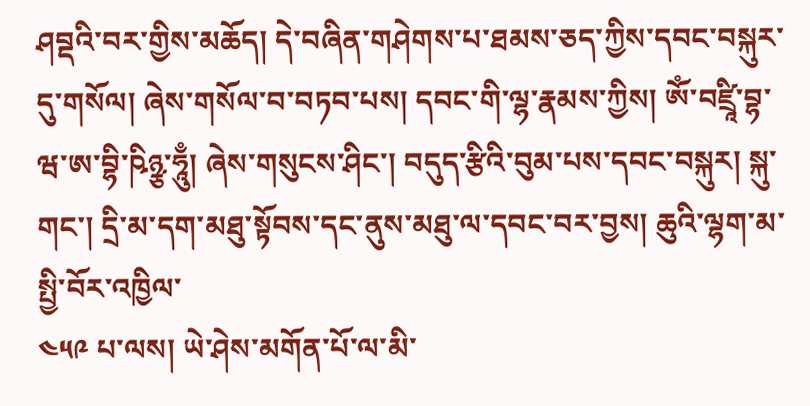ཤབྡའི་བར་གྱིས་མཆོད། དེ་བཞིན་གཤེགས་པ་ཐམས་ཅད་ཀྱིས་དབང་བསྐུར་དུ་གསོལ། ཞེས་གསོལ་བ་བཏབ་པས། དབང་གི་ལྷ་རྣམས་ཀྱིས། ༀ་བཛྲཱི་བྷ་ཝ་ཨ་བྷི་ཥིཉྩ་ཧཱུྃ། ཞེས་གསུངས་ཤིང་། བདུད་རྩིའི་བུམ་པས་དབང་བསྐུར། སྐུ་གང་། དྲི་མ་དག་མཐུ་སྟོབས་དང་ནུས་མཐུ་ལ་དབང་བར་བྱས། ཆུའི་ལྷག་མ་སྤྱི་བོར་འཁྱིལ་
༤༥༩ པ་ལས། ཡེ་ཤེས་མགོན་པོ་ལ་མི་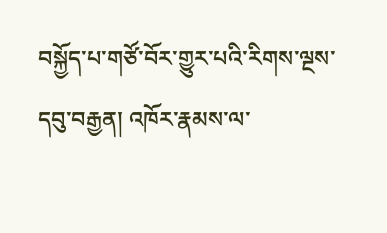བསྐྱོད་པ་གཙོ་བོར་གྱུར་པའི་རིགས་ལྔས་དབུ་བརྒྱན། འཁོར་རྣམས་ལ་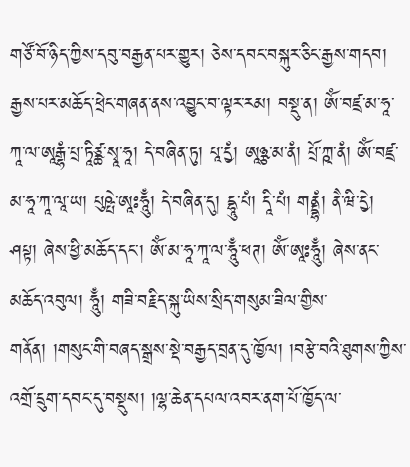གཙོ་བོ་ཉིད་ཀྱིས་དབུ་བརྒྱན་པར་གྱུར། ཅེས་དབང་བསྐུར་ཅིང་རྒྱས་གདབ། རྒྱས་པར་མཆོད་ཕྲེང་གཞན་ནས་འབྱུང་བ་ལྟར་རམ། བསྡུ་ན། ༀ་བཛྲ་མ་ཧཱ་ཀཱ་ལ་ཨཱརྒྷཾ་པྲ་ཏཱིཙྪ་སྭཱ་ཧཱ། དེ་བཞིན་ཏུ། པཱ་དྱཾ། ཨཱཉྩ་མ་ནཾ། པྲོ་ཀྵ་ནཾ། ༀ་བཛྲ་མ་ཧཱ་ཀཱ་ལཱ་ཡ། པུཥྤེ་ཨཱཿཧཱུྃ། དེ་བཞིན་དུ། དྷཱུ་པཾ། དཱི་པཾ། གནྡྷཾ། ནཻ་ཝི་དྱེ། ཤཔྟ། ཞེས་ཕྱི་མཆོད་དང་། ༀ་མ་ཧཱ་ཀཱ་ལ་ཧཱུྃ་ཕཊ། ༀ་ཨཱཿཧཱུྃ། ཞེས་ནང་མཆོད་འབུལ། ཧཱུྃ། གཟི་བརྗིད་སྐུ་ཡིས་སྲིད་གསུམ་ཟིལ་གྱིས་གནོན། །གསུང་གི་བཞད་སྒྲས་སྡེ་བརྒྱད་བྲན་དུ་ཁྱོལ། །བརྩེ་བའི་ཐུགས་ཀྱིས་འགྲོ་དྲུག་དབང་དུ་བསྡུས། །ལྷ་ཆེན་དཔལ་འབར་ནག་པོ་ཁྱོད་ལ་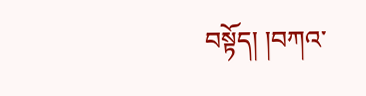བསྟོད། །བཀའ་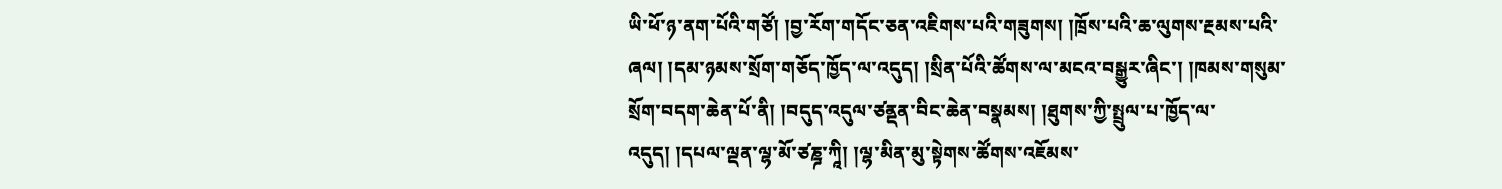ཡི་ཕོ་ཉ་ནག་པོའི་གཙོ། །བྱ་རོག་གདོང་ཅན་འཇིགས་པའི་གཟུགས། །ཁྲོས་པའི་ཆ་ལུགས་རྔམས་པའི་ཞལ། །དམ་ཉམས་སྲོག་གཅོད་ཁྱོད་ལ་འདུད། །སྲིན་པོའི་ཚོགས་ལ་མངའ་བསྒྱུར་ཞིང་། །ཁམས་གསུམ་སྲོག་བདག་ཆེན་པོ་ནི། །བདུད་འདུལ་ཙནྡན་བིང་ཆེན་བསྣམས། །ཐུགས་ཀྱི་སྤྲུལ་པ་ཁྱོད་ལ་འདུད། །དཔལ་ལྡན་ལྷ་མོ་ཙཎྜ་ཀཱི། །ལྷ་མིན་མུ་སྟེགས་ཚོགས་འཇོམས་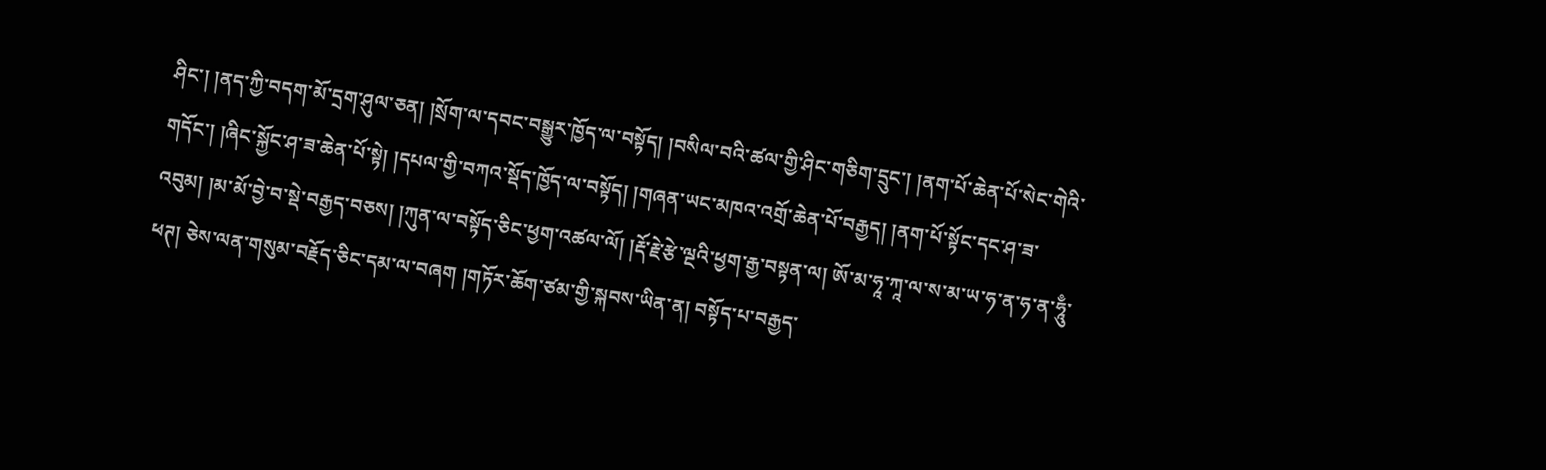ཤིང་། །ནད་ཀྱི་བདག་མོ་དྲག་ཤུལ་ཅན། །སྲོག་ལ་དབང་བསྒྱུར་ཁྱོད་ལ་བསྟོད། །བསིལ་བའི་ཚལ་གྱི་ཤིང་གཅིག་དྲུང་། །ནག་པོ་ཆེན་པོ་སེང་གེའི་གདོང་། །ཞིང་སྐྱོང་ཤ་ཟ་ཆེན་པོ་སྟེ། །དཔལ་གྱི་བཀའ་སྡོད་ཁྱོད་ལ་བསྟོད། །གཞན་ཡང་མཁའ་འགྲོ་ཆེན་པོ་བརྒྱད། །ནག་པོ་སྟོང་དང་ཤ་ཟ་འབུམ། །མ་མོ་བྱེ་བ་སྡེ་བརྒྱད་བཅས། །ཀུན་ལ་བསྟོད་ཅིང་ཕྱག་འཚལ་ལོ། །རྡོ་རྗེ་རྩེ་ལྔའི་ཕྱག་རྒྱ་བསྟན་ལ། ཨོ་མ་ཧཱ་ཀཱ་ལ་ས་མ་ཡ་ཧ་ན་ཧ་ན་ཧཱུྃ་ཕཊ། ཅེས་ལན་གསུམ་བརྗོད་ཅིང་དམ་ལ་བཞག །གཏོར་ཆོག་ཙམ་གྱི་སྐབས་ཡིན་ན། བསྟོད་པ་བརྒྱད་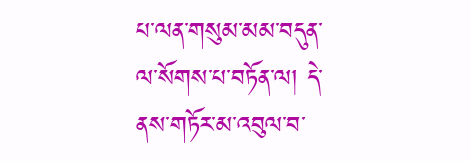པ་ལན་གསུམ་མམ་བདུན་ལ་སོགས་པ་བཏོན་ལ། དེ་ནས་གཏོར་མ་འབུལ་བ་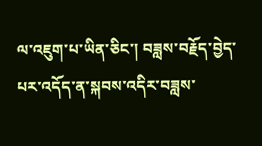ལ་འཇུག་པ་ཡིན་ཅིང་། བཟླས་བརྗོད་བྱེད་པར་འདོད་ན་སྐབས་འདིར་བཟླས་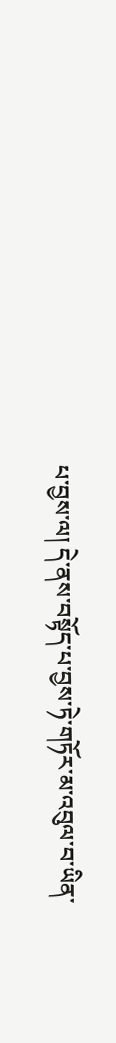པ་བྱས་ལ། དེ་ནས་བསྟོད་པ་བྱས་ཏེ་གཏོར་མ་འབུལ་བ་ཡིན་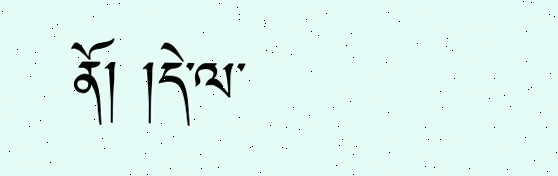ནོ། །དེ་ལ་